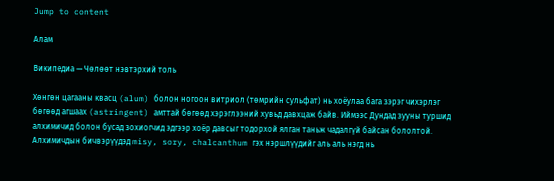Jump to content

Алам

Википедиа — Чөлөөт нэвтэрхий толь

Хөнгөн цагааны квасц (alum) болон ногоон витриол (төмрийн сульфат) нь хоёулаа бага зэрэг чихэрлэг бөгөөд агшаах (astringent) амттай бөгөөд хэрэглээний хувьд давхцаж байв. Иймээс Дундад зууны туршид алхимичид болон бусад зохиогчид эдгээр хоёр давсыг тодорхой ялган таньж чадалгүй байсан бололтой. Алхимичдын бичвэрүүдэд misy, sory, chalcanthum гэх нэршлүүдийг аль аль нэгд нь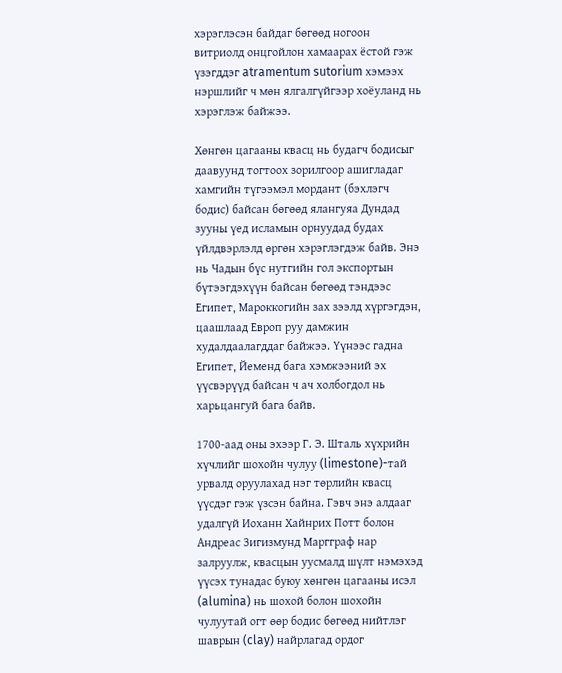хэрэглэсэн байдаг бөгөөд ногоон витриолд онцгойлон хамаарах ёстой гэж үзэгддэг atramentum sutorium хэмээх нэршлийг ч мөн ялгалгүйгээр хоёуланд нь хэрэглэж байжээ.

Хөнгөн цагааны квасц нь будагч бодисыг даавуунд тогтоох зорилгоор ашигладаг хамгийн түгээмэл мордант (бэхлэгч бодис) байсан бөгөөд ялангуяа Дундад зууны үед исламын орнуудад будах үйлдвэрлэлд өргөн хэрэглэгдэж байв. Энэ нь Чадын бүс нутгийн гол экспортын бүтээгдэхүүн байсан бөгөөд тэндээс Египет, Мароккогийн зах зээлд хүргэгдэн, цаашлаад Европ руу дамжин худалдаалагддаг байжээ. Үүнээс гадна Египет, Йеменд бага хэмжээний эх үүсвэрүүд байсан ч ач холбогдол нь харьцангуй бага байв.

1700-аад оны эхээр Г. Э. Шталь хүхрийн хүчлийг шохойн чулуу (limestone)-тай урвалд оруулахад нэг төрлийн квасц үүсдэг гэж үзсэн байна. Гэвч энэ алдааг удалгүй Иоханн Хайнрих Потт болон Андреас Зигизмунд Маргграф нар залруулж, квасцын уусмалд шүлт нэмэхэд үүсэх тунадас буюу хөнгөн цагааны исэл (alumina) нь шохой болон шохойн чулуутай огт өөр бодис бөгөөд нийтлэг шаврын (clay) найрлагад ордог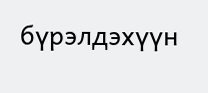бүрэлдэхүүн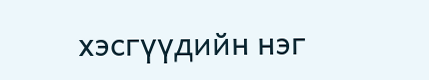хэсгүүдийн нэг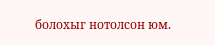болохыг нотолсон юм.